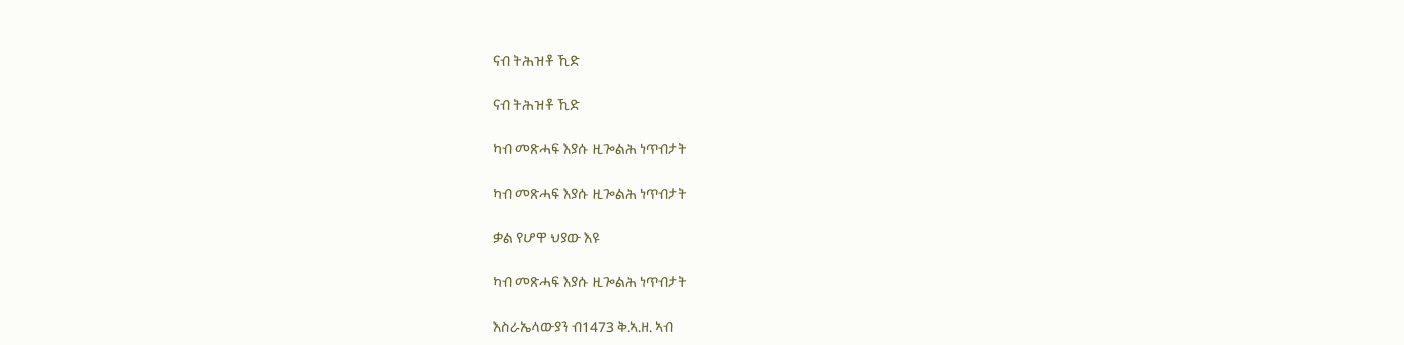ናብ ትሕዝቶ ኺድ

ናብ ትሕዝቶ ኺድ

ካብ መጽሓፍ እያሱ ዚጐልሕ ነጥብታት

ካብ መጽሓፍ እያሱ ዚጐልሕ ነጥብታት

ቃል የሆዋ ህያው እዩ

ካብ መጽሓፍ እያሱ ዚጐልሕ ነጥብታት

እስራኤላውያን ብ1473 ቅ.ኣ.ዘ. ኣብ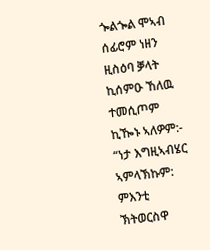ጐልጐል ሞኣብ ሰፊሮም ነዘን ዚስዕባ ቓላት ኪሰምዑ ኸለዉ ተመሲጦም ኪዀኑ ኣለዎም:- “ነታ እግዚኣብሄር ኣምላኽኩም: ምእንቲ ኽትወርስዋ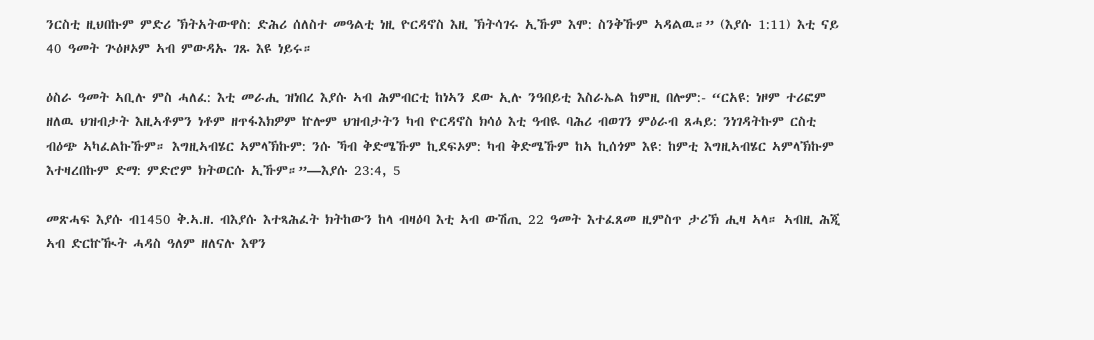ንርስቲ ዚህበኩም ምድሪ ኽትአትውዋስ: ድሕሪ ሰለስተ መዓልቲ ነዚ ዮርዳኖስ እዚ ኽትሳገሩ ኢኹም እሞ: ስንቅኹም ኣዳልዉ።” (እያሱ 1:11) እቲ ናይ 40 ዓመት ጕዕዞኦም ኣብ ምውዳኡ ገጹ እዩ ነይሩ።

ዕስራ ዓመት ኣቢሉ ምስ ሓለፈ: እቲ መራሒ ዝነበረ እያሱ ኣብ ሕምብርቲ ከነኣን ደው ኢሉ ንዓበይቲ እስራኤል ከምዚ በሎም:- “ርአዩ: ነዞም ተሪፎም ዘለዉ ህዝብታት እዚኣቶምን ነቶም ዘጥፋእክዎም ኵሎም ህዝብታትን ካብ ዮርዳኖስ ክሳዕ እቲ ዓብዪ ባሕሪ ብወገን ምዕራብ ጸሓይ: ንነገዳትኩም ርስቲ ብዕጭ ኣካፈልኩኹም። እግዚኣብሄር ኣምላኽኩም: ንሱ ኻብ ቅድሜኹም ኪደፍኦም: ካብ ቅድሜኹም ከኣ ኪሰጎም እዩ: ከምቲ እግዚኣብሄር ኣምላኽኩም እተዛረበኩም ድማ: ምድሮም ክትወርሱ ኢኹም።”—እያሱ 23:4, 5

መጽሓፍ እያሱ ብ1450 ቅ.ኣ.ዘ. ብእያሱ እተጻሕፈት ክትከውን ከላ ብዛዕባ እቲ ኣብ ውሽጢ 22 ዓመት እተፈጸመ ዚምስጥ ታሪኽ ሒዛ ኣላ። ኣብዚ ሕጂ ኣብ ድርኵዂት ሓዳስ ዓለም ዘለናሉ እዋን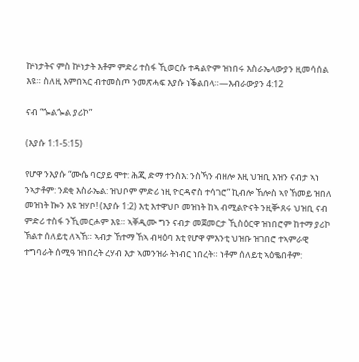ኵነታትና ምስ ኵነታት እቶም ምድሪ ተስፋ ኺወርሱ ተዳልዮም ዝነበሩ እስራኤላውያን ዚመሳሰል እዩ። ስለዚ እምበኣር ብተመስጦ ንመጽሓፍ እያሱ ነቕልበላ።—እብራውያን 4:12

ናብ “ጐልጐል ያሪኮ”

(እያሱ 1:1-5:15)

የሆዋ ንእያሱ “ሙሴ ባርያይ ሞተ: ሕጂ ድማ ተንስእ: ንስኻን ብዘሎ እዚ ህዝቢ እዝን ናብታ ኣነ ንኣታቶም: ንደቂ እስራኤል: ዝህቦም ምድሪ ነዚ ዮርዳኖስ ተሳገሮ” ኪብሎ ኸሎስ ኣየ ኸመይ ዝበለ መዝነት ኰን እዩ ዝሃቦ! (እያሱ 1:2) እቲ እተዋህቦ መዝነት ከኣ ብሚልዮናት ንዚቝጸሩ ህዝቢ ናብ ምድሪ ተስፋ ንኺመርሖም እዩ። ኣቐዲሙ ግን ናብታ መጀመርታ ኺስዕርዋ ዝነበሮም ከተማ ያሪኮ ኽልተ ሰለይቲ ለኣኸ። ኣብታ ኸተማ ኸኣ ብዛዕባ እቲ የሆዋ ምእንቲ ህዝቡ ዝገበሮ ተኣምራዊ ተግባራት ሰሚዓ ዝነበረት ረሃብ እታ ኣመንዝራ ትነብር ነበረት። ነቶም ሰለይቲ ኣዕቈበቶም: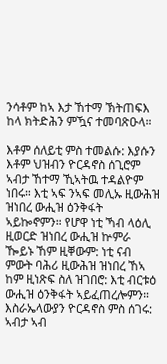ንሳቶም ከኣ እታ ኸተማ ኽትጠፍእ ከላ ክትድሕን ምዃና ተመባጽዑላ።

እቶም ሰለይቲ ምስ ተመልሱ: እያሱን እቶም ህዝብን ዮርዳኖስ ሰጊሮም ኣብታ ኸተማ ኺኣትዉ ተዳልዮም ነበሩ። እቲ ኣፍ ንኣፍ መሊኡ ዚውሕዝ ዝነበረ ውሒዝ ዕንቅፋት ኣይኰኖምን። የሆዋ ነቲ ኻብ ላዕሊ ዚወርድ ዝነበረ ውሒዝ ኵምራ ዀይኑ ኸም ዚቐውም: ነቲ ናብ ምውት ባሕሪ ዚውሕዝ ዝነበረ ኸኣ ከም ዚነጽፍ ስለ ዝገበሮ: እቲ ብርቱዕ ውሒዝ ዕንቅፋት ኣይፈጠረሎምን። እስራኤላውያን ዮርዳኖስ ምስ ሰገሩ: ኣብታ ኣብ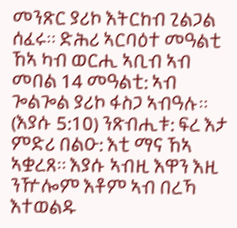መንጽር ያሪኮ እትርከብ ጊልጋል ሰፈሩ። ድሕሪ ኣርባዕተ መዓልቲ ኸኣ ካብ ወርሒ ኣቢብ ኣብ መበል 14 መዓልቲ: ኣብ ጐልጐል ያሪኮ ፋስጋ ኣብዓሉ። (እያሱ 5:10) ንጽብሒቱ: ፍረ እታ ምድሪ በልዑ: እቲ ማና ኸኣ ኣቋረጸ። እያሱ ኣብዚ እዋን እዚ ንዅሎም እቶም ኣብ በረኻ እተወልዱ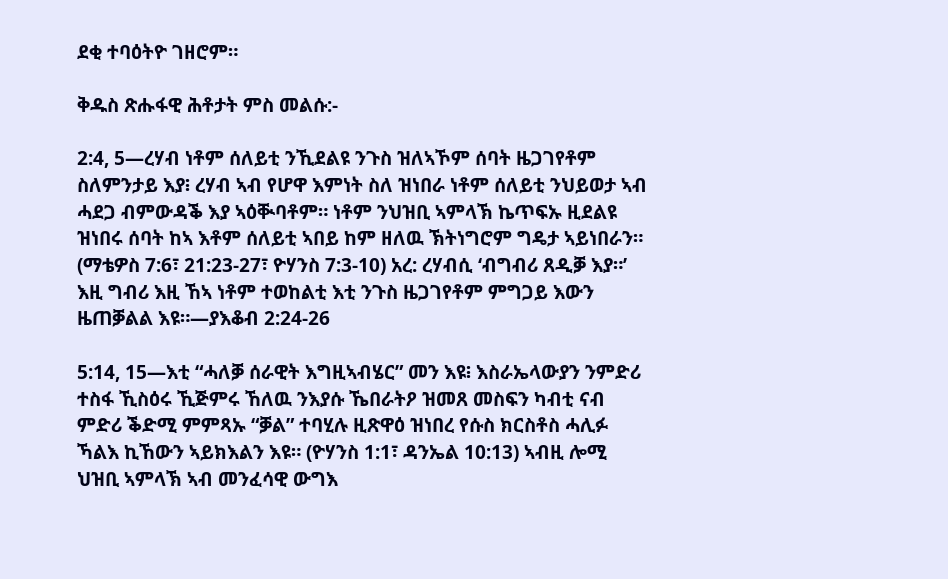ደቂ ተባዕትዮ ገዘሮም።

ቅዱስ ጽሑፋዊ ሕቶታት ምስ መልሱ:-

2:4, 5—ረሃብ ነቶም ሰለይቲ ንኺደልዩ ንጉስ ዝለኣኾም ሰባት ዜጋገየቶም ስለምንታይ እያ፧ ረሃብ ኣብ የሆዋ እምነት ስለ ዝነበራ ነቶም ሰለይቲ ንህይወታ ኣብ ሓደጋ ብምውዳቕ እያ ኣዕቚባቶም። ነቶም ንህዝቢ ኣምላኽ ኬጥፍኡ ዚደልዩ ዝነበሩ ሰባት ከኣ እቶም ሰለይቲ ኣበይ ከም ዘለዉ ኽትነግሮም ግዴታ ኣይነበራን። (ማቴዎስ 7:6፣ 21:23-27፣ ዮሃንስ 7:3-10) አረ: ረሃብሲ ‘ብግብሪ ጸዲቓ እያ።’ እዚ ግብሪ እዚ ኸኣ ነቶም ተወከልቲ እቲ ንጉስ ዜጋገየቶም ምግጋይ እውን ዜጠቓልል እዩ።—ያእቆብ 2:24-26

5:14, 15—እቲ “ሓለቓ ሰራዊት እግዚኣብሄር” መን እዩ፧ እስራኤላውያን ንምድሪ ተስፋ ኺስዕሩ ኺጅምሩ ኸለዉ ንእያሱ ኼበራትዖ ዝመጸ መስፍን ካብቲ ናብ ምድሪ ቕድሚ ምምጻኡ “ቓል” ተባሂሉ ዚጽዋዕ ዝነበረ የሱስ ክርስቶስ ሓሊፉ ኻልእ ኪኸውን ኣይክእልን እዩ። (ዮሃንስ 1:1፣ ዳንኤል 10:13) ኣብዚ ሎሚ ህዝቢ ኣምላኽ ኣብ መንፈሳዊ ውግእ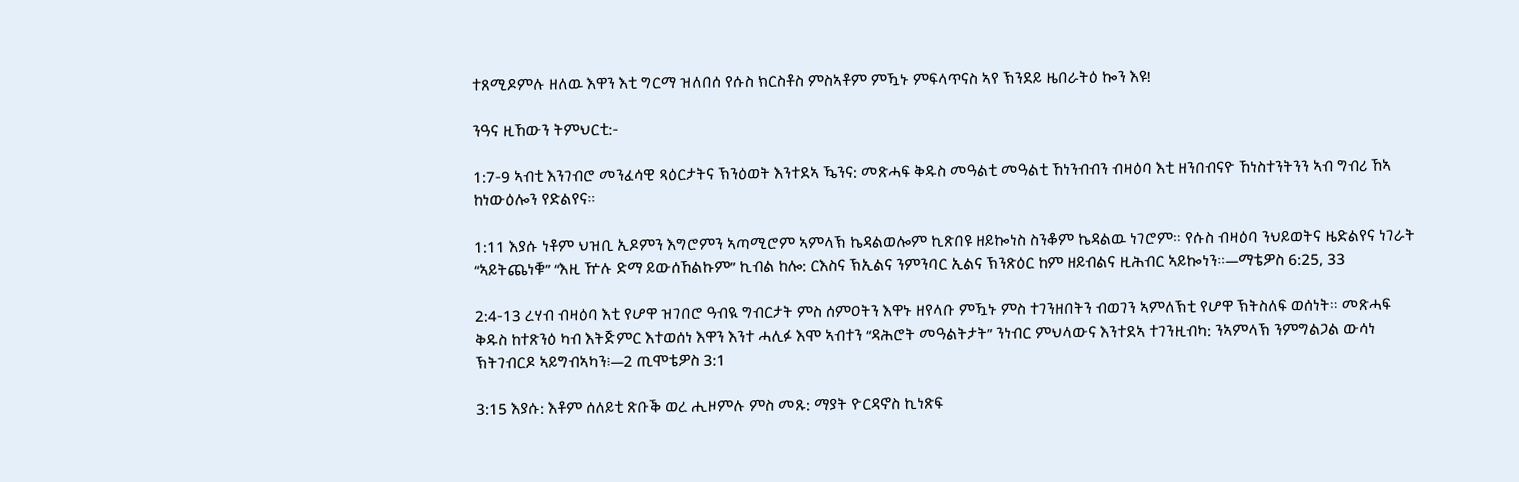ተጸሚዶምሉ ዘለዉ እዋን እቲ ግርማ ዝለበሰ የሱስ ክርስቶስ ምስኣቶም ምዃኑ ምፍላጥናስ ኣየ ኽንደይ ዜበራትዕ ኰን እዩ!

ንዓና ዚኸውን ትምህርቲ:-

1:7-9 ኣብቲ እንገብሮ መንፈሳዊ ጻዕርታትና ኽንዕወት እንተደኣ ዄንና: መጽሓፍ ቅዱስ መዓልቲ መዓልቲ ኸነንብብን ብዛዕባ እቲ ዘንበብናዮ ኸነስተንትንን ኣብ ግብሪ ኸኣ ከነውዕሎን የድልየና።

1:11 እያሱ ነቶም ህዝቢ ኢዶምን እግሮምን ኣጣሚሮም ኣምላኽ ኬዳልወሎም ኪጽበዩ ዘይኰነስ ስንቆም ኬዳልዉ ነገሮም። የሱስ ብዛዕባ ንህይወትና ዜድልየና ነገራት “ኣይትጨነቑ” “እዚ ዅሉ ድማ ይውሰኸልኩም” ኪብል ከሎ: ርእስና ኽኢልና ንምንባር ኢልና ኽንጽዕር ከም ዘይብልና ዚሕብር ኣይኰነን።—ማቴዎስ 6:25, 33

2:4-13 ረሃብ ብዛዕባ እቲ የሆዋ ዝገበሮ ዓብዪ ግብርታት ምስ ሰምዐትን እዋኑ ዘየላቡ ምዃኑ ምስ ተገንዘበትን ብወገን ኣምለኽቲ የሆዋ ኽትስለፍ ወሰነት። መጽሓፍ ቅዱስ ከተጽንዕ ካብ እትጅምር እተወሰነ እዋን እንተ ሓሊፉ እሞ ኣብተን “ዳሕሮት መዓልትታት” ንነብር ምህላውና እንተደኣ ተገንዚብካ: ንኣምላኽ ንምግልጋል ውሳነ ኽትገብርዶ ኣይግብኣካን፧—2 ጢሞቴዎስ 3:1

3:15 እያሱ: እቶም ሰለይቲ ጽቡቕ ወረ ሒዞምሉ ምስ መጹ: ማያት ዮርዳኖስ ኪነጽፍ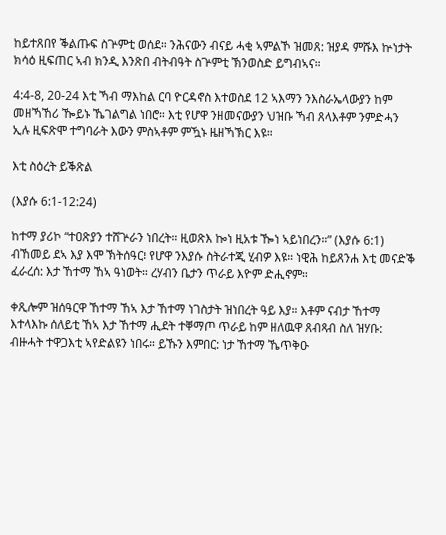ከይተጸበየ ቕልጡፍ ስጕምቲ ወሰደ። ንሕናውን ብናይ ሓቂ ኣምልኾ ዝመጸ: ዝያዳ ምሹእ ኵነታት ክሳዕ ዚፍጠር ኣብ ክንዲ እንጽበ ብትብዓት ስጕምቲ ኽንወስድ ይግብኣና።

4:4-8, 20-24 እቲ ኻብ ማእከል ርባ ዮርዳኖስ እተወስደ 12 ኣእማን ንእስራኤላውያን ከም መዘኻኸሪ ዀይኑ ኼገልግል ነበሮ። እቲ የሆዋ ንዘመናውያን ህዝቡ ኻብ ጸላእቶም ንምድሓን ኢሉ ዚፍጽሞ ተግባራት እውን ምስኣቶም ምዃኑ ዜዘኻኽር እዩ።

እቲ ስዕረት ይቕጽል

(እያሱ 6:1-12:24)

ከተማ ያሪኮ “ተዐጽያን ተሸጕራን ነበረት። ዚወጽእ ኰነ ዚአቱ ዀነ ኣይነበረን።” (እያሱ 6:1) ብኸመይ ደኣ እያ እሞ ኽትሰዓር፧ የሆዋ ንእያሱ ስትራተጂ ሂብዎ እዩ። ነዊሕ ከይጸንሐ እቲ መናድቕ ፈራረሰ: እታ ኸተማ ኸኣ ዓነወት። ረሃብን ቤታን ጥራይ እዮም ድሒኖም።

ቀጺሎም ዝሰዓርዋ ኸተማ ኸኣ እታ ኸተማ ነገስታት ዝነበረት ዓይ እያ። እቶም ናብታ ኸተማ እተላእኩ ሰለይቲ ኸኣ እታ ኸተማ ሒደት ተቐማጦ ጥራይ ከም ዘለዉዋ ጸብጻብ ስለ ዝሃቡ: ብዙሓት ተዋጋእቲ ኣየድልዩን ነበሩ። ይኹን እምበር: ነታ ኸተማ ኼጥቅዑ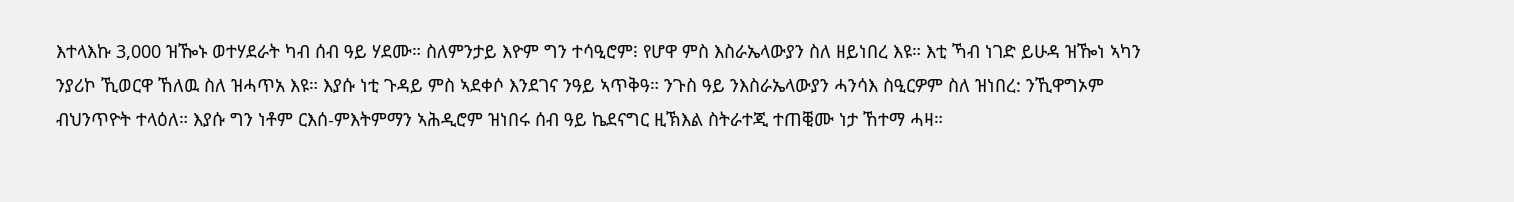እተላእኩ 3,000 ዝዀኑ ወተሃደራት ካብ ሰብ ዓይ ሃደሙ። ስለምንታይ እዮም ግን ተሳዒሮም፧ የሆዋ ምስ እስራኤላውያን ስለ ዘይነበረ እዩ። እቲ ኻብ ነገድ ይሁዳ ዝዀነ ኣካን ንያሪኮ ኺወርዋ ኸለዉ ስለ ዝሓጥአ እዩ። እያሱ ነቲ ጉዳይ ምስ ኣደቀሶ እንደገና ንዓይ ኣጥቅዓ። ንጉስ ዓይ ንእስራኤላውያን ሓንሳእ ስዒርዎም ስለ ዝነበረ: ንኺዋግኦም ብህንጥዮት ተላዕለ። እያሱ ግን ነቶም ርእሰ-ምእትምማን ኣሕዲሮም ዝነበሩ ሰብ ዓይ ኬደናግር ዚኽእል ስትራተጂ ተጠቒሙ ነታ ኸተማ ሓዛ።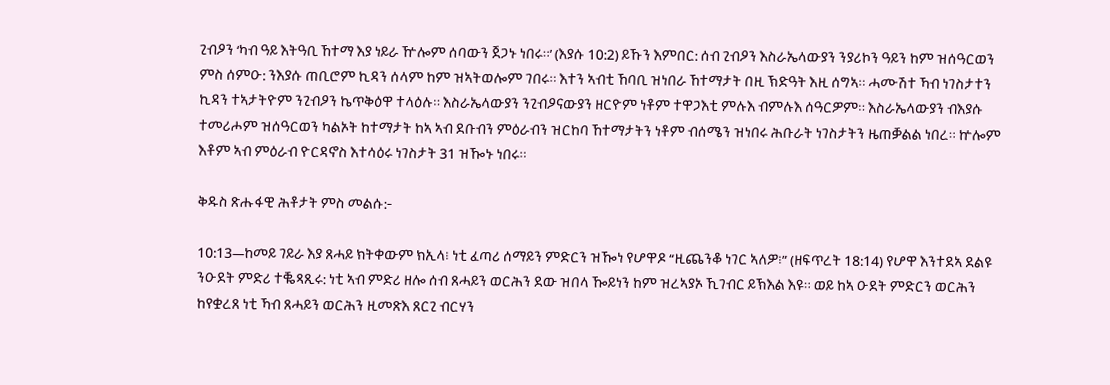ጊብዖን ‘ካብ ዓይ እትዓቢ ኸተማ እያ ነይራ ዅሎም ሰባውን ጀጋኑ ነበሩ።’ (እያሱ 10:2) ይኹን እምበር: ሰብ ጊብዖን እስራኤላውያን ንያሪኮን ዓይን ከም ዝሰዓርወን ምስ ሰምዑ: ንእያሱ ጠቢሮም ኪዳን ሰላም ከም ዝኣትወሎም ገበሩ። እተን ኣብቲ ኸባቢ ዝነበራ ኸተማታት በዚ ኽድዓት እዚ ሰግኣ። ሓሙሽተ ኻብ ነገስታተን ኪዳን ተኣታትዮም ንጊብዖን ኬጥቅዕዋ ተላዕሉ። እስራኤላውያን ንጊብዖናውያን ዘርዮም ነቶም ተዋጋእቲ ምሉእ ብምሉእ ሰዓርዎም። እስራኤላውያን ብእያሱ ተመሪሖም ዝሰዓርወን ካልኦት ከተማታት ከኣ ኣብ ደቡብን ምዕራብን ዝርከባ ኸተማታትን ነቶም ብሰሜን ዝነበሩ ሕቡራት ነገስታትን ዜጠቓልል ነበረ። ኵሎም እቶም ኣብ ምዕራብ ዮርዳኖስ እተሳዕሩ ነገስታት 31 ዝዀኑ ነበሩ።

ቅዱስ ጽሑፋዊ ሕቶታት ምስ መልሱ:-

10:13—ከመይ ገይራ እያ ጸሓይ ክትቀውም ክኢላ፧ ነቲ ፈጣሪ ሰማይን ምድርን ዝዀነ የሆዋዶ “ዚጨንቆ ነገር ኣለዎ፧” (ዘፍጥረት 18:14) የሆዋ እንተደኣ ደልዩ ንዑደት ምድሪ ተቘጻጺሩ: ነቲ ኣብ ምድሪ ዘሎ ሰብ ጸሓይን ወርሕን ደው ዝበላ ዀይነን ከም ዝረኣያኦ ኺገብር ይኽእል እዩ። ወይ ከኣ ዑደት ምድርን ወርሕን ከየቋረጸ ነቲ ኻብ ጸሓይን ወርሕን ዚመጽእ ጸርጊ ብርሃን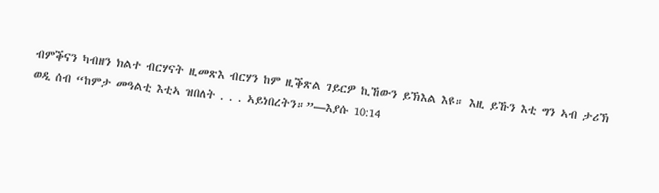ብምቕናን ካብዘን ክልተ ብርሃናት ዚመጽእ ብርሃን ከም ዚቕጽል ገይርዎ ኪኸውን ይኽእል እዩ። እዚ ይኹን እቲ ግን ኣብ ታሪኽ ወዲ ሰብ “ከምታ መዓልቲ እቲኣ ዝበለት . . . ኣይነበረትን።”—እያሱ 10:14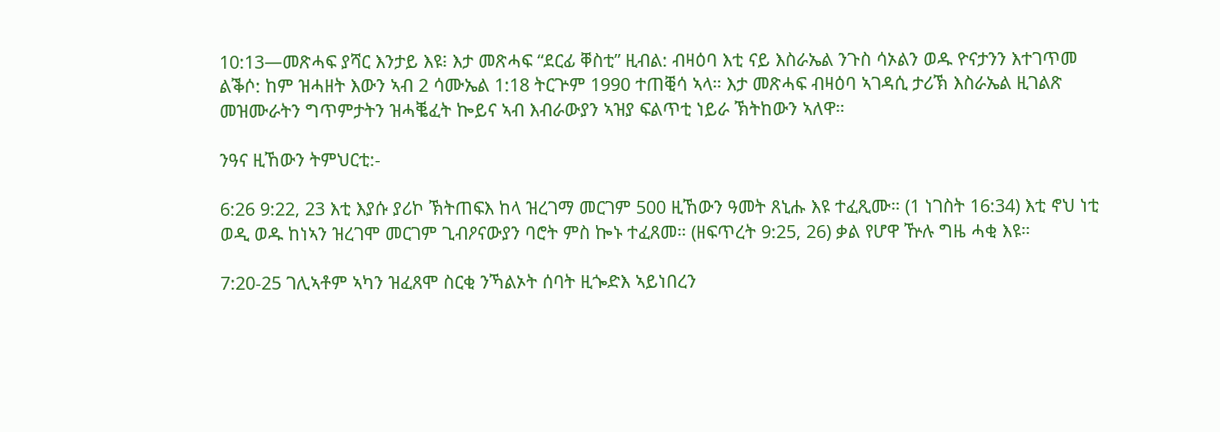10:13—መጽሓፍ ያሻር እንታይ እዩ፧ እታ መጽሓፍ “ደርፊ ቐስቲ” ዚብል: ብዛዕባ እቲ ናይ እስራኤል ንጉስ ሳኦልን ወዱ ዮናታንን እተገጥመ ልቕሶ: ከም ዝሓዘት እውን ኣብ 2 ሳሙኤል 1:18 ትርጕም 1990 ተጠቒሳ ኣላ። እታ መጽሓፍ ብዛዕባ ኣገዳሲ ታሪኽ እስራኤል ዚገልጽ መዝሙራትን ግጥምታትን ዝሓቘፈት ኰይና ኣብ እብራውያን ኣዝያ ፍልጥቲ ነይራ ኽትከውን ኣለዋ።

ንዓና ዚኸውን ትምህርቲ:-

6:26 9:22, 23 እቲ እያሱ ያሪኮ ኽትጠፍእ ከላ ዝረገማ መርገም 500 ዚኸውን ዓመት ጸኒሑ እዩ ተፈጺሙ። (1 ነገስት 16:34) እቲ ኖህ ነቲ ወዲ ወዱ ከነኣን ዝረገሞ መርገም ጊብዖናውያን ባሮት ምስ ኰኑ ተፈጸመ። (ዘፍጥረት 9:25, 26) ቃል የሆዋ ዅሉ ግዜ ሓቂ እዩ።

7:20-25 ገሊኣቶም ኣካን ዝፈጸሞ ስርቂ ንኻልኦት ሰባት ዚጐድእ ኣይነበረን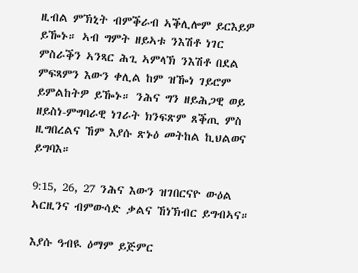ዚብል ምኽኒት ብምቕራብ ኣቕሊሎም ይርእይዎ ይዀኑ። ኣብ ግምት ዘይኣቱ ንእሽቶ ነገር ምስራቕን ኣንጻር ሕጊ ኣምላኽ ንእሽቶ በደል ምፍጻምን እውን ቀሊል ከም ዝዀነ ገይሮም ይምልከትዎ ይዀኑ። ንሕና ግን ዘይሕጋዊ ወይ ዘይስነ-ምግባራዊ ነገራት ክንፍጽም ጸቕጢ ምስ ዚግበረልና ኸም እያሱ ጽኑዕ መትከል ኪህልወና ይግባእ።

9:15, 26, 27 ንሕና እውን ዝገበርናዮ ውዕል ኣርዚንና ብምውሳድ ቃልና ኸነኽብር ይግብኣና።

እያሱ ዓብዪ ዕማም ይጅምር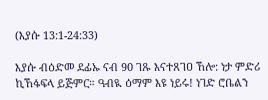(እያሱ 13:1-24:33)

እያሱ ብዕድመ ደፊኡ ናብ 90 ገጹ እናተጸገዐ ኸሎ: ነታ ምድሪ ኪኸፋፍላ ይጅምር። ዓብዪ ዕማም እዩ ነይሩ! ነገድ ሮቤልን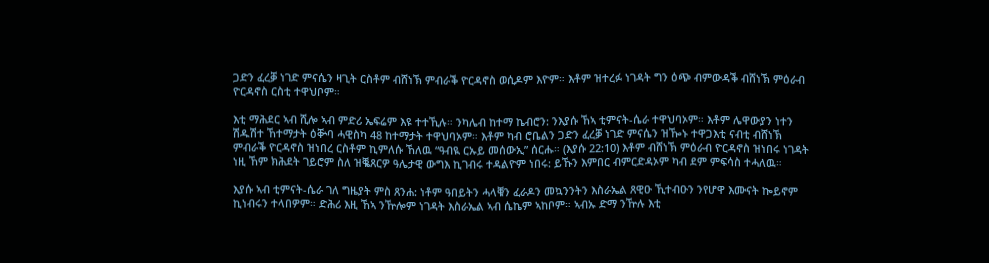ጋድን ፈረቓ ነገድ ምናሴን ዛጊት ርስቶም ብሸነኽ ምብራቕ ዮርዳኖስ ወሲዶም እዮም። እቶም ዝተረፉ ነገዳት ግን ዕጭ ብምውዳቕ ብሸነኽ ምዕራብ ዮርዳኖስ ርስቲ ተዋህቦም።

እቲ ማሕደር ኣብ ሺሎ ኣብ ምድሪ ኤፍሬም እዩ ተተኺሉ። ንካሌብ ከተማ ኬብሮን: ንእያሱ ኸኣ ቲምናት-ሴራ ተዋህባኦም። እቶም ሌዋውያን ነተን ሽዱሽተ ኸተማታት ዕቝባ ሓዊስካ 48 ከተማታት ተዋህባኦም። እቶም ካብ ሮቤልን ጋድን ፈረቓ ነገድ ምናሴን ዝዀኑ ተዋጋእቲ ናብቲ ብሸነኽ ምብራቕ ዮርዳኖስ ዝነበረ ርስቶም ኪምለሱ ኸለዉ “ዓብዪ ርኡይ መሰውኢ” ሰርሑ። (እያሱ 22:10) እቶም ብሸነኽ ምዕራብ ዮርዳኖስ ዝነበሩ ነገዳት ነዚ ኸም ክሕደት ገይሮም ስለ ዝቘጸርዎ ዓሌታዊ ውግእ ኪገብሩ ተዳልዮም ነበሩ: ይኹን እምበር ብምርድዳኦም ካብ ደም ምፍሳስ ተሓለዉ።

እያሱ ኣብ ቲምናት-ሴራ ገለ ግዜያት ምስ ጸንሐ: ነቶም ዓበይትን ሓላቑን ፈራዶን መኳንንትን እስራኤል ጸዊዑ ኺተብዑን ንየሆዋ እሙናት ኰይኖም ኪነብሩን ተላበዎም። ድሕሪ እዚ ኸኣ ንዅሎም ነገዳት እስራኤል ኣብ ሴኬም ኣከቦም። ኣብኡ ድማ ንዅሉ እቲ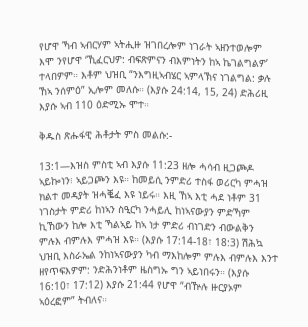የሆዋ ኻብ ኣብርሃም ኣትሒዙ ዝገበረሎም ነገራት ኣዘንተወሎም እሞ ንየሆዋ ‘ኺፈርህዎ: ብፍጽምናን ብእምነትን ከኣ ኬገልግልዎ’ ተላበዎም። እቶም ህዝቢ “ንእግዚኣብሄር ኣምላኽና ነገልግል: ቃሉ ኸኣ ንሰምዕ” ኢሎም መለሱ። (እያሱ 24:14, 15, 24) ድሕሪዚ እያሱ ኣብ 110 ዕድሚኡ ሞተ።

ቅዱስ ጽሑፋዊ ሕቶታት ምስ መልሱ:-

13:1—እዝስ ምስቲ ኣብ እያሱ 11:23 ዘሎ ሓሳብ ዚጋጮዶ ኣይኰነን፧ ኣይጋጮን እዩ። ከመይሲ ንምድሪ ተስፋ ወሪርካ ምሓዝ ክልተ መዳያት ዝሓቘፈ እዩ ነይሩ። እዚ ኸኣ እቲ ሓደ ነቶም 31 ነገስታት ምድሪ ከነኣን ስዒርካ ንሓይሊ ከነኣናውያን ምድኻም ኪኸውን ከሎ እቲ ኻልኣይ ከኣ ነታ ምድሪ ብነገድን ብውልቅን ምሉእ ብምሉእ ምሓዝ እዩ። (እያሱ 17:14-18፣ 18:3) ሽሕኳ ህዝቢ እስራኤል ንከነኣናውያን ካብ ማእከሎም ምሉእ ብምሉእ እንተ ዘየጥፍእዎም: ንድሕንነቶም ዜስግኡ ግን ኣይነበሩን። (እያሱ 16:10፣ 17:12) እያሱ 21:44 የሆዋ “ብዅሉ ዙርያኦም ኣዕረፎም” ትብለና።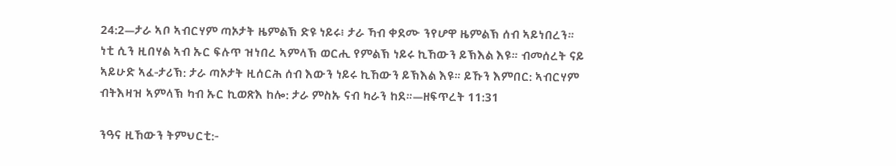24:2—ታራ ኣቦ ኣብርሃም ጣኦታት ዜምልኽ ድዩ ነይሩ፧ ታራ ኻብ ቀደሙ ንየሆዋ ዜምልኽ ሰብ ኣይነበረን። ነቲ ሲን ዚበሃል ኣብ ኡር ፍሉጥ ዝነበረ ኣምላኽ ወርሒ የምልኽ ነይሩ ኪኸውን ይኽእል እዩ። ብመሰረት ናይ ኣይሁድ ኣፈ-ታሪኽ: ታራ ጣኦታት ዚሰርሕ ሰብ እውን ነይሩ ኪኸውን ይኽእል እዩ። ይኹን እምበር: ኣብርሃም ብትእዛዝ ኣምላኽ ካብ ኡር ኪወጽእ ከሎ: ታራ ምስኡ ናብ ካራን ከደ።—ዘፍጥረት 11:31

ንዓና ዚኸውን ትምህርቲ:-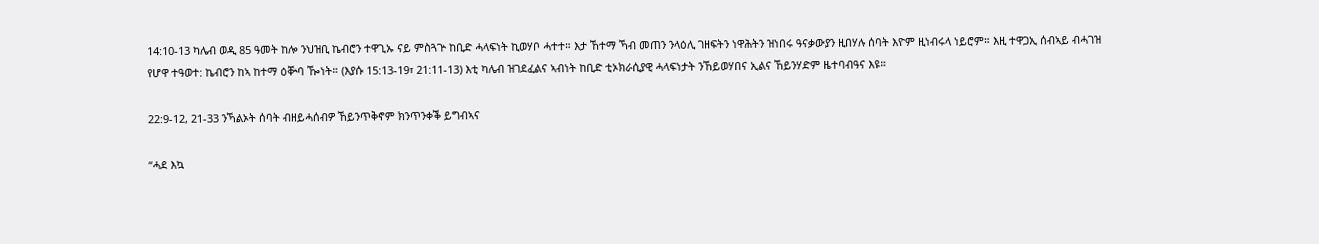14:10-13 ካሌብ ወዲ 85 ዓመት ከሎ ንህዝቢ ኬብሮን ተዋጊኡ ናይ ምስጓጕ ከቢድ ሓላፍነት ኪወሃቦ ሓተተ። እታ ኸተማ ኻብ መጠን ንላዕሊ ገዘፍትን ነዋሕትን ዝነበሩ ዓናቃውያን ዚበሃሉ ሰባት እዮም ዚነብሩላ ነይሮም። እዚ ተዋጋኢ ሰብኣይ ብሓገዝ የሆዋ ተዓወተ: ኬብሮን ከኣ ከተማ ዕቝባ ዀነት። (እያሱ 15:13-19፣ 21:11-13) እቲ ካሌብ ዝገደፈልና ኣብነት ከቢድ ቲኦክራሲያዊ ሓላፍነታት ንኸይወሃበና ኢልና ኸይንሃድም ዜተባብዓና እዩ።

22:9-12, 21-33 ንኻልኦት ሰባት ብዘይሓሰብዎ ኸይንጥቅኖም ክንጥንቀቕ ይግብኣና

“ሓደ እኳ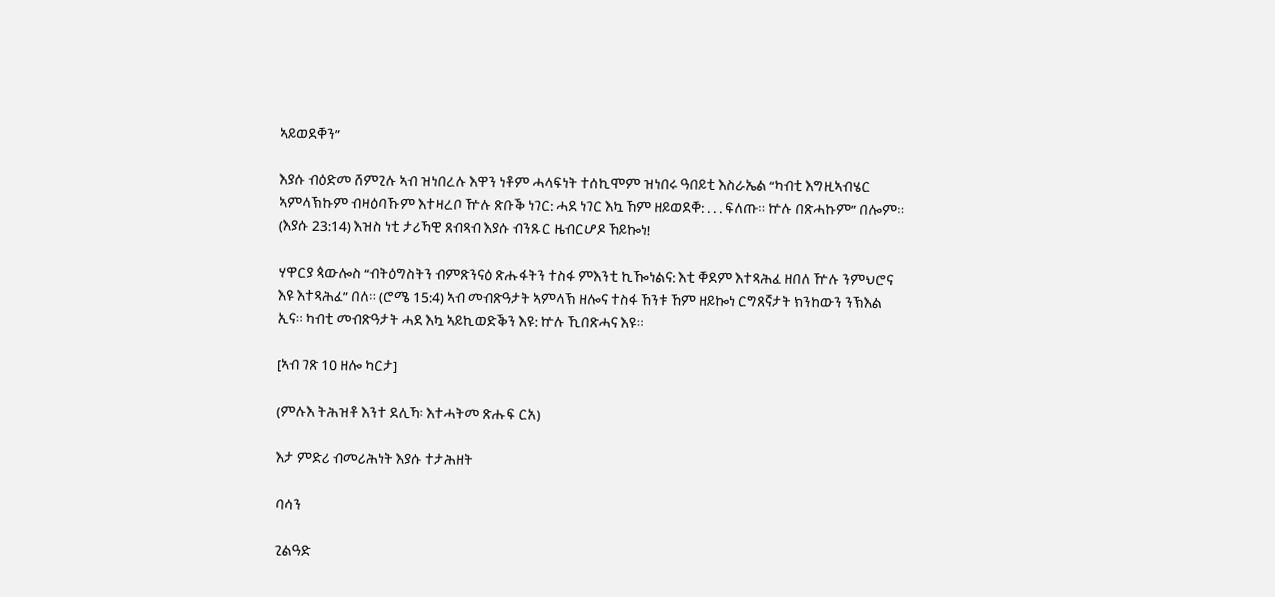ኣይወደቐን”

እያሱ ብዕድመ ሸምጊሉ ኣብ ዝነበረሉ እዋን ነቶም ሓላፍነት ተሰኪሞም ዝነበሩ ዓበይቲ እስራኤል “ካብቲ እግዚኣብሄር ኣምላኽኩም ብዛዕባኹም እተዛረቦ ዅሉ ጽቡቕ ነገር: ሓደ ነገር እኳ ኸም ዘይወደቐ: . . . ፍለጡ። ኵሉ በጽሓኩም” በሎም። (እያሱ 23:14) እዝስ ነቲ ታሪኻዊ ጸብጻብ እያሱ ብንጹር ዜብርሆዶ ኸይኰነ!

ሃዋርያ ጳውሎስ “ብትዕግስትን ብምጽንናዕ ጽሑፋትን ተስፋ ምእንቲ ኪዀነልና: እቲ ቐደም እተጻሕፈ ዘበለ ዅሉ ንምህሮና እዩ እተጻሕፈ” በለ። (ሮሜ 15:4) ኣብ መብጽዓታት ኣምላኽ ዘሎና ተስፋ ኸንቱ ኸም ዘይኰነ ርግጸኛታት ክንከውን ንኽእል ኢና። ካብቲ መብጽዓታት ሓደ እኳ ኣይኪወድቕን እዩ: ኵሉ ኺበጽሓና እዩ።

[ኣብ ገጽ 10 ዘሎ ካርታ]

(ምሉእ ትሕዝቶ እንተ ደሊኻ፡ እተሓትመ ጽሑፍ ርአ)

እታ ምድሪ ብመሪሕነት እያሱ ተታሕዘት

ባሳን

ጊልዓድ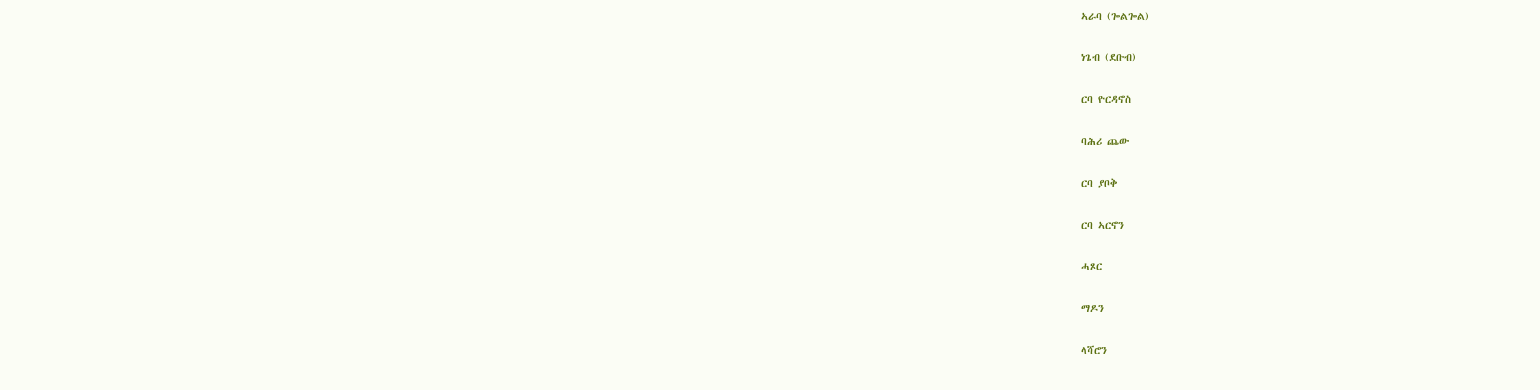ኣራባ (ጐልጐል)

ነጌብ (ደቡብ)

ርባ ዮርዳኖስ

ባሕሪ ጨው

ርባ ያቦቅ

ርባ ኣርኖን

ሓጾር

ማዶን

ላሻሮን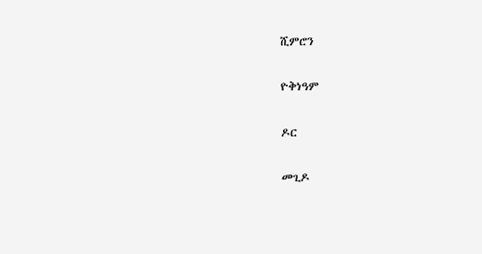ሺምሮን

ዮቅነዓም

ዶር

መጊዶ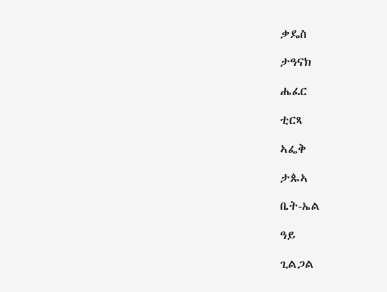ቃዴስ

ታዓናክ

ሔፈር

ቲርጻ

ኣፌቅ

ታጱኣ

ቤት-ኤል

ዓይ

ጊልጋል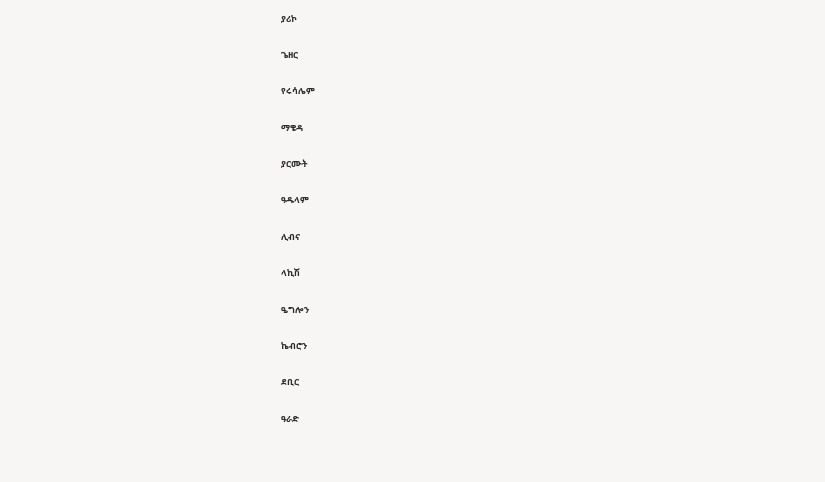ያሪኮ

ጌዘር

የሩሳሌም

ማቄዳ

ያርሙት

ዓዱላም

ሊብና

ላኪሽ

ዔግሎን

ኬብሮን

ደቢር

ዓራድ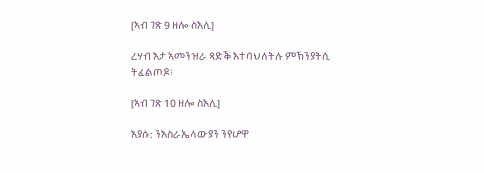[ኣብ ገጽ 9 ዘሎ ስእሊ]

ረሃብ እታ ኣመንዝራ ጻድቕ እተባህለትሉ ምኽንያትሲ ትፈልጦዶ፧

[ኣብ ገጽ 10 ዘሎ ስእሊ]

እያሱ: ንእስራኤላውያን ንየሆዋ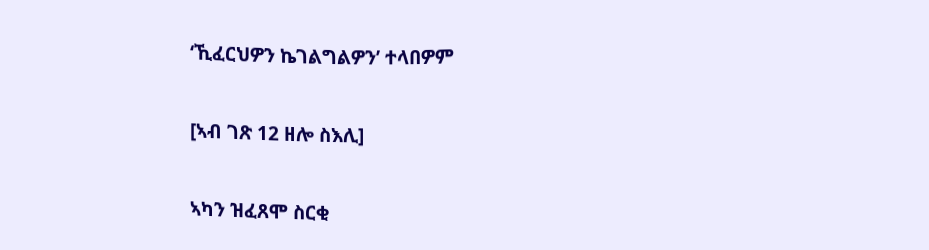‘ኺፈርህዎን ኬገልግልዎን’ ተላበዎም

[ኣብ ገጽ 12 ዘሎ ስእሊ]

ኣካን ዝፈጸሞ ስርቂ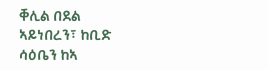ቐሊል በደል ኣይነበረን፣ ከቢድ ሳዕቤን ከኣ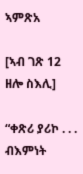ኣምጽአ

[ኣብ ገጽ 12 ዘሎ ስእሊ]

“ቀጽሪ ያሪኮ . . . ብእምነት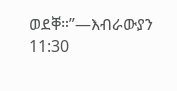ወደቐ።”—እብራውያን 11:30